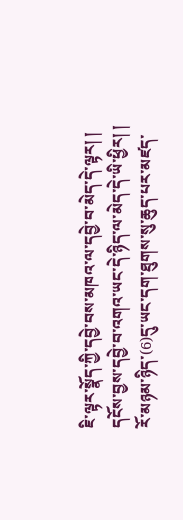ཇི་ལྟར་སྣོད་ཀྱི་དབྱེ་བས་མཁའ་ལ་དབྱེ་བ་མེད་དེ་ལྟར། །
དངོས་བྱས་དབྱེ་བ་འགའ་ཡང་དེ་ཉིད་ལ་མེད་དེ་ཡི་ཕྱིར། །
རོ་མཉམ་ཉིད་(6)དུ་ཡང་དག་ཐུགས་སུ་ཆུད་པར་མཛད་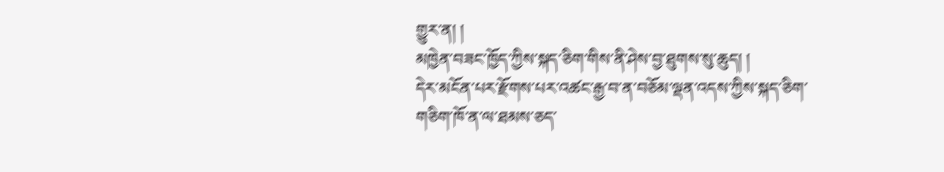གྱུར་ན། །
མཁྱེན་བཟང་ཁྱོད་ཀྱིས་སྐད་ཅིག་གིས་ནི་ཤེས་བྱ་ཐུགས་སུ་ཆུད། །
དེར་མངོན་པར་རྫོགས་པར་འཚང་རྒྱ་བ་ན་བཅོམ་ལྡན་འདས་ཀྱིས་སྐད་ཅིག་གཅིག་ཁོ་ན་ལ་ཐམས་ཅད་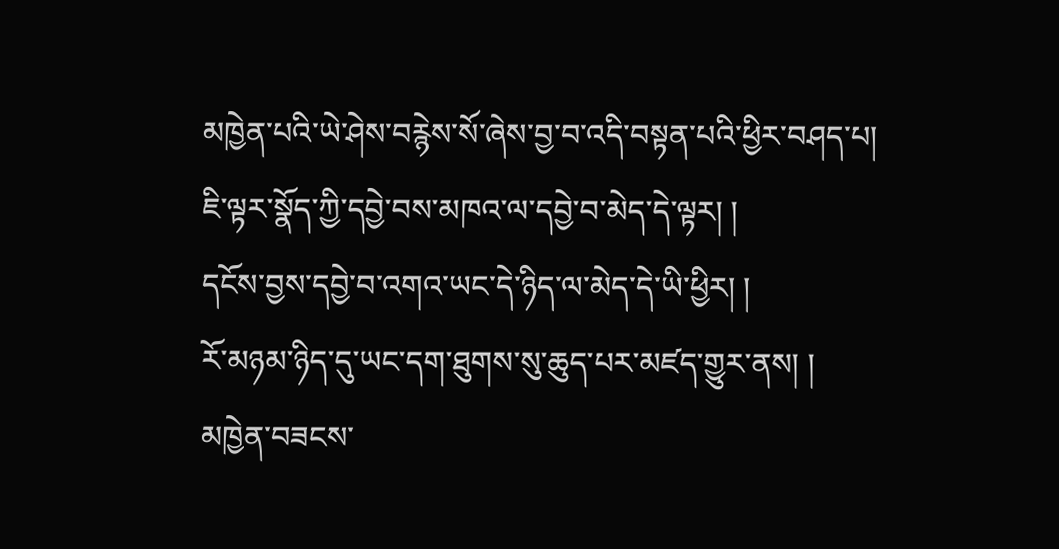མཁྱེན་པའི་ཡེ་ཤེས་བརྙེས་སོ་ཞེས་བྱ་བ་འདི་བསྟན་པའི་ཕྱིར་བཤད་པ།
ཇི་ལྟར་སྣོད་ཀྱི་དབྱེ་བས་མཁའ་ལ་དབྱེ་བ་མེད་དེ་ལྟར། །
དངོས་བྱས་དབྱེ་བ་འགའ་ཡང་དེ་ཉིད་ལ་མེད་དེ་ཡི་ཕྱིར། །
རོ་མཉམ་ཉིད་དུ་ཡང་དག་ཐུགས་སུ་ཆུད་པར་མཛད་གྱུར་ནས། །
མཁྱེན་བཟངས་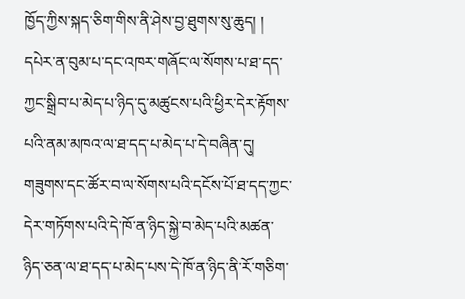ཁྱོད་ཀྱིས་སྐད་ཅིག་གིས་ནི་ཤེས་བྱ་ཐུགས་སུ་ཆུད། །
དཔེར་ན་བུམ་པ་དང་འཁར་གཞོང་ལ་སོགས་པ་ཐ་དད་ཀྱང་སྒྲིབ་པ་མེད་པ་ཉིད་དུ་མཚུངས་པའི་ཕྱིར་དེར་རྟོགས་པའི་ནམ་མཁའ་ལ་ཐ་དད་པ་མེད་པ་དེ་བཞིན་དུ། གཟུགས་དང་ཚོར་བ་ལ་སོགས་པའི་དངོས་པོ་ཐ་དད་ཀྱང་དེར་གཏོགས་པའི་དེ་ཁོ་ན་ཉིད་སྐྱེ་བ་མེད་པའི་མཚན་ཉིད་ཅན་ལ་ཐ་དད་པ་མེད་པས་དེ་ཁོ་ན་ཉིད་ནི་རོ་གཅིག་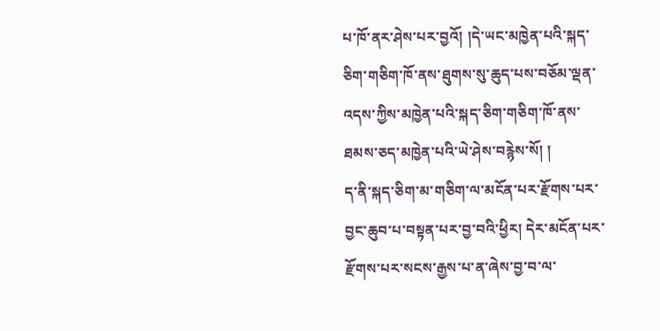པ་ཁོ་ནར་ཤེས་པར་བྱའོ། །དེ་ཡང་མཁྱེན་པའི་སྐད་ཅིག་གཅིག་ཁོ་ནས་ཐུགས་སུ་ཆུད་པས་བཅོམ་ལྡན་འདས་ཀྱིས་མཁྱེན་པའི་སྐད་ཅིག་གཅིག་ཁོ་ནས་ཐམས་ཅད་མཁྱེན་པའི་ཡེ་ཤེས་བརྙེས་སོ། །
ད་ནི་སྐད་ཅིག་མ་གཅིག་ལ་མངོན་པར་རྫོགས་པར་བྱང་ཆུབ་པ་བསྟན་པར་བྱ་བའི་ཕྱིར། དེར་མངོན་པར་རྫོགས་པར་སངས་རྒྱས་པ་ན་ཞེས་བྱ་བ་ལ་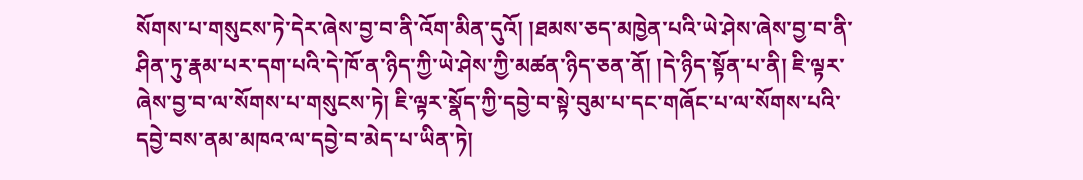སོགས་པ་གསུངས་ཏེ་དེར་ཞེས་བྱ་བ་ནི་འོག་མིན་དུའོ། །ཐམས་ཅད་མཁྱེན་པའི་ཡེ་ཤེས་ཞེས་བྱ་བ་ནི་ཤིན་ཏུ་རྣམ་པར་དག་པའི་དེ་ཁོ་ན་ཉིད་ཀྱི་ཡེ་ཤེས་ཀྱི་མཚན་ཉིད་ཅན་ནོ། །དེ་ཉིད་སྟོན་པ་ནི། ཇི་ལྟར་ཞེས་བྱ་བ་ལ་སོགས་པ་གསུངས་ཏེ། ཇི་ལྟར་སྣོད་ཀྱི་དབྱེ་བ་སྟེ་བུམ་པ་དང་གཞོང་པ་ལ་སོགས་པའི་དབྱེ་བས་ནམ་མཁའ་ལ་དབྱེ་བ་མེད་པ་ཡིན་ཏེ།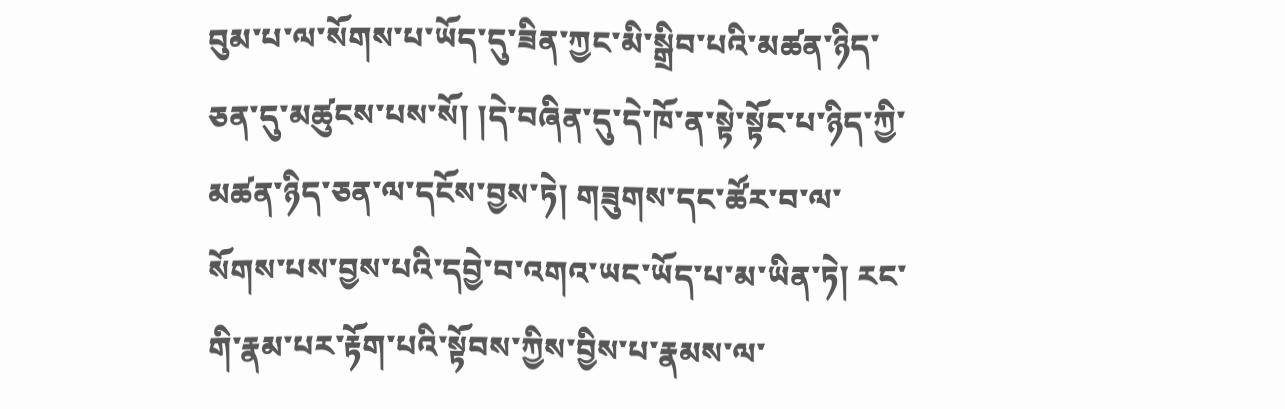བུམ་པ་ལ་སོགས་པ་ཡོད་དུ་ཟིན་ཀྱང་མི་སྒྲིབ་པའི་མཚན་ཉིད་ཅན་དུ་མཚུངས་པས་སོ། །དེ་བཞིན་དུ་དེ་ཁོ་ན་སྟེ་སྟོང་པ་ཉིད་ཀྱི་མཚན་ཉིད་ཅན་ལ་དངོས་བྱས་ཏེ། གཟུགས་དང་ཚོར་བ་ལ་སོགས་པས་བྱས་པའི་དབྱེ་བ་འགའ་ཡང་ཡོད་པ་མ་ཡིན་ཏེ། རང་གི་རྣམ་པར་རྟོག་པའི་སྟོབས་ཀྱིས་བྱིས་པ་རྣམས་ལ་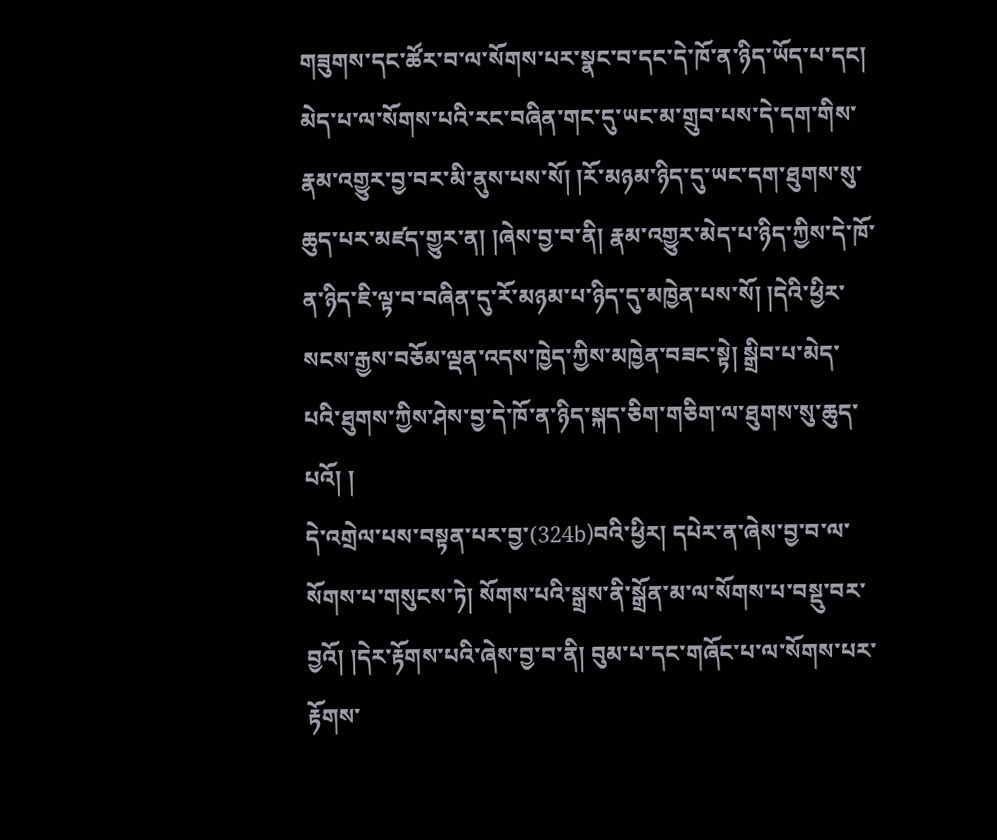གཟུགས་དང་ཚོར་བ་ལ་སོགས་པར་སྣང་བ་དང་དེ་ཁོ་ན་ཉིད་ཡོད་པ་དང། མེད་པ་ལ་སོགས་པའི་རང་བཞིན་གང་དུ་ཡང་མ་གྲུབ་པས་དེ་དག་གིས་རྣམ་འགྱུར་བྱ་བར་མི་ནུས་པས་སོ། །རོ་མཉམ་ཉིད་དུ་ཡང་དག་ཐུགས་སུ་ཆུད་པར་མཛད་གྱུར་ན། །ཞེས་བྱ་བ་ནི། རྣམ་འགྱུར་མེད་པ་ཉིད་ཀྱིས་དེ་ཁོ་ན་ཉིད་ཇི་ལྟ་བ་བཞིན་དུ་རོ་མཉམ་པ་ཉིད་དུ་མཁྱེན་པས་སོ། །དེའི་ཕྱིར་སངས་རྒྱས་བཅོམ་ལྡན་འདས་ཁྱེད་ཀྱིས་མཁྱེན་བཟང་སྟེ། སྒྲིབ་པ་མེད་པའི་ཐུགས་ཀྱིས་ཤེས་བྱ་དེ་ཁོ་ན་ཉིད་སྐད་ཅིག་གཅིག་ལ་ཐུགས་སུ་ཆུད་པའོ། །
དེ་འགྲེལ་པས་བསྟན་པར་བྱ་(324b)བའི་ཕྱིར། དཔེར་ན་ཞེས་བྱ་བ་ལ་སོགས་པ་གསུངས་ཏེ། སོགས་པའི་སྒྲས་ནི་སྒྲོན་མ་ལ་སོགས་པ་བསྡུ་བར་བྱའོ། །དེར་རྟོགས་པའི་ཞེས་བྱ་བ་ནི། བུམ་པ་དང་གཞོང་པ་ལ་སོགས་པར་རྟོགས་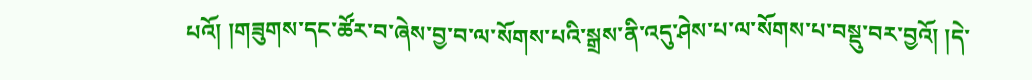པའོ། །གཟུགས་དང་ཚོར་བ་ཞེས་བྱ་བ་ལ་སོགས་པའི་སྒྲས་ནི་འདུ་ཤེས་པ་ལ་སོགས་པ་བསྡུ་བར་བྱའོ། །དེ་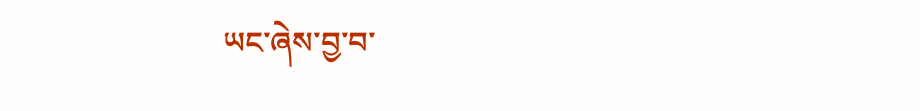ཡང་ཞེས་བྱ་བ་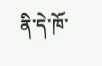ནི་དེ་ཁོ་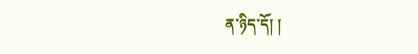ན་ཉིད་དོ། །